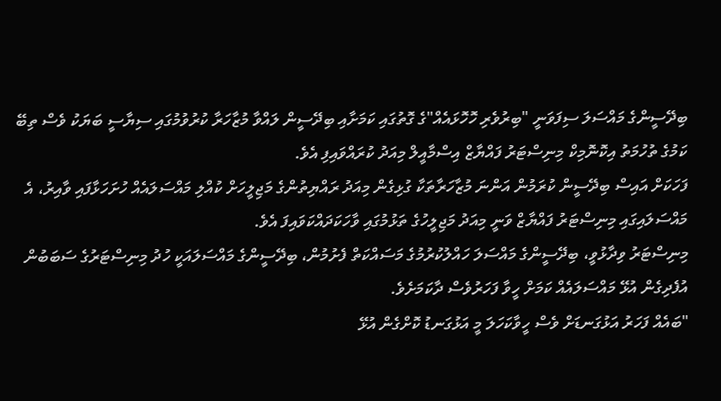ބިދޭސީންގެ މައްސަލަ ސިފަވަނީ "ބިރުވެރި ހޮހޮޅައެއް"ގެ ގޮތުގައި ކަމަށާއި ބިދޭސީން ލައްވާ މުޒާހަރާ ކުރުވުމުގައި ސިޔާސީ ބަޔަކު ވެސް ތިބޭ ކަމުގެ ތުހުމަތު އިކޮނޮމިކް މިނިސްޓަރު ފައްޔާޒް އިސްމާއީލް މިއަދު ކުރައްވައިފި އެވެ.
ފަހަކަށް އައިސް ބިދޭސީން ކުރަމުން އަންނަ މުޒާހަރާތަކާ ގުޅިގެން މިއަދު ރައްޔިތުންގެ މަޖިލީހަށް ކުއްލި މައްސަލައެއް ހުށަހަޅާފައި ވާއިރު، އެ މައްސަލައިގައި މިނިސްޓަރު ފައްޔާޒް ވަނީ މިއަދު މަޖިލީހުގެ ތަޅުމުގައި ވާހަކަދައްކަވައިފަ އެވެ.
މިނިސްޓަރު ވިދާޅުވީ، ބިދޭސީންގެ މައްސަލަ ހައްލުކުރުމުގެ މަސައްކަތް ފެށުމުން، ބިދޭސީންގެ މައްސަލައަކީ ހުދު މިނިސްޓަރުގެ ސަބަބުން އުފެދިގެން އުޅޭ މައްސަލައެއް ކަމަށް ހީވާ ފަހަރުވެސް ދާކަމަށެވެ.
"ބައެއް ފަހަރު އަޅުގަނޑަށް ވެސް ހީވާކަހަލަ މީ އަޅުގަނޑު ކޮށްގެން އުޅޭ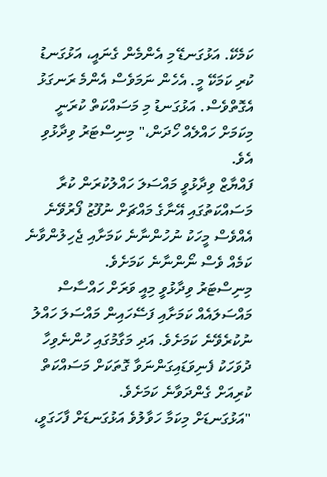ކަމެކޭ. އަޅުގަނޑޭ މި އެންމެން ގެނައީ، އަޅުގަނޑު ކުރި ކަމަކޭ މީ. އެހެން ނަމަވެސް އެންމެ ރަނގަޅު އެގޮތްވެސް. އަޅުގަނޑު މި މަސައްކަތް ކުރަނީ މިކަމަށް ހައްލެއް ހޯދަން،" މިނިސްޓަރު ވިދާޅުވި އެވެ.
ފައްޔާޒް ވިދާޅުވީ މައްސަލަ ހައްލުކުރަން ކުރާ މަސައްކަތުގައި އޭނާގެ މައްޗަށް ނުފޫޒު ފޯރުވޭނެ އެއްވެސް މީހަކު ނުހުންނާނެ ކަމަށާއި ޖެހިލުންވާނެ ކަމެއް ވެސް ނޯންނާނެ ކަމަށެވެ.
މިނިސްޓަރު ވިދާޅުވީ މިއީ ވަރަށް ހައްސާސް މައްސަލައެއް ކަމަށާއި ފަސޭހައިން މައްސަލަ ހައްލު ނުކުރެވޭނެ ކަމަށެވެ. އަދި މަގާމުގައި ހުންނެވިހާ ދުވަހަކު ފެނިވަޑައިގަންނަވާ ގޮތަކަށް މަސައްކަތް ކުރިއަށް ގެންދަވާނެ ކަމަށެވެ.
"އަޅުގަނޑަށް މިކަމާ ހަވާލުވެ އަޅުގަނޑަށް ފާހަގަވީ،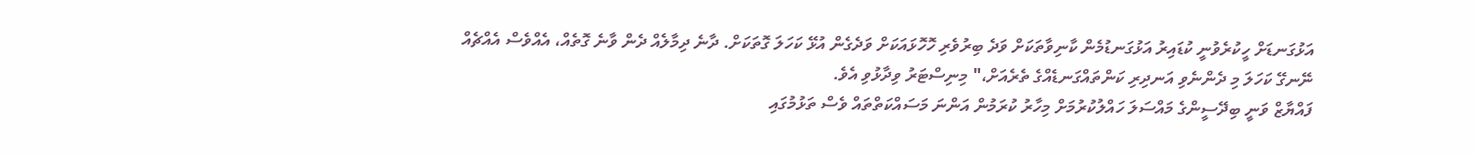އަޅުގަނޑަށް ހީކުރެވުނީ ކުޑައިރު އަޅުގަނޑުމެން ކާނިވާތަކަށް ވަދެ ބިރުވެރި ހޮހޮޅައަކަށް ވަދެގެން އުޅޭ ކަހަލަ ގޮތަކަށް. ދާނެ ދިމާލެއް ދެން ވާނެ ގޮތެއް، އެއްވެސް އެއްޗެއް ނޭނގޭ ކަހަލަ މި ދެންނެވި އަނދިރި ކަންތައްގަނޑެއްގެ ތެރެއަށް،" މިނިސްޓަރު ވިދާޅުވި އެވެ.
ފައްޔާޒް ވަނީ ބިދޭސީންގެ މައްސަލަ ހައްލުކުރުމަށް މިހާރު ކުރަމުން އަންނަ މަސައްކަތްތައް ވެސް ތަޅުމުގައި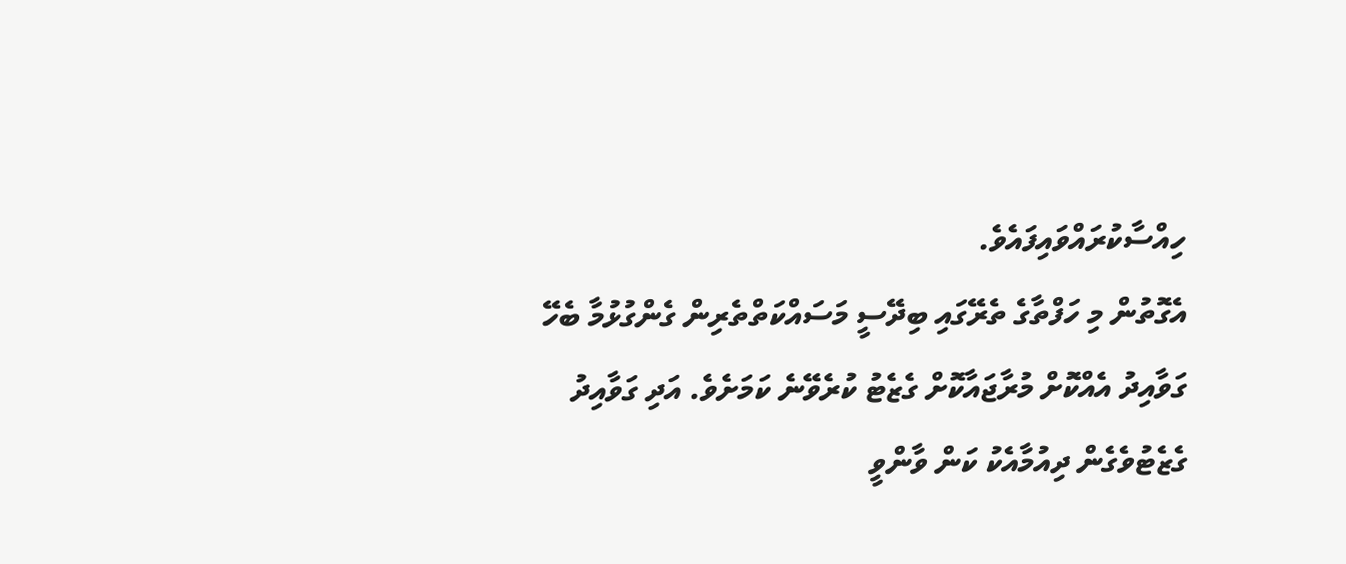ހިއްސާކުރައްވައިފައެވެ.
އެގޮތުން މި ހަފްތާގެ ތެރޭގައި ބިދޭސީ މަސައްކަތްތެރިން ގެންގުޅުމާ ބެހޭ ގަވާއިދު އެއްކޮށް މުރާޖައާކޮށް ގެޒެޓު ކުރެވޭނެ ކަމަށެވެ. އަދި ގަވާއިދު ގެޒެޓުވެގެން ދިއުމާއެކު ކަން ވާންވީ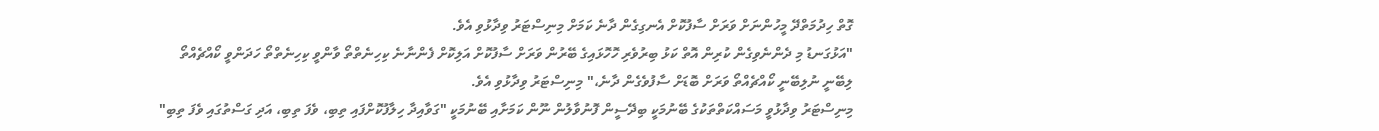ގޮތް ހިދުމަތްދޭ މީހުންނަށް ވަރަށް ސާފުކޮށް އެނގިގެން ދާނެ ކަމަށް މިނިސްޓަރު ވިދާޅުވި އެވެ.
"އަޅުގަނޑު މި ދެންނެވިގެން ކުރިން އޮތް ކަޅު ބިރުވެރި ހޮހޮޅައިގެ ބޭރުން ވަރަށް ސާފުކޮށް އަލިކޮށް ފެންނާނެ ކިހިނެތްތޯ ވާންވީ ކިހިނެތްތޯ ހަދަންވީ ކޯއްޗެއްތޯ ލިބޭނީ ނުލިބޭނީ ކޯއްޗެއްތޯ ވަރަށް ބޮޑަށް ސާފުވެގެން ދާނެ،" މިނިސްޓަރު ވިދާޅުވި އެވެ.
މިނިސްޓަރު ވިދާޅުވީ މަސައްކަތްތަކުގެ ބޭނުމަކީ ބިދޭސީން ފޮނުވާލުން ނޫން ކަމަށާއި ބޭނުމަކީ "ގަވާއިދާ ހިލާފުކޮށްފައި ތިބި، ވެފަ ތިބި، އަދި ގަސްތުގައި ވެފަ ތިބި"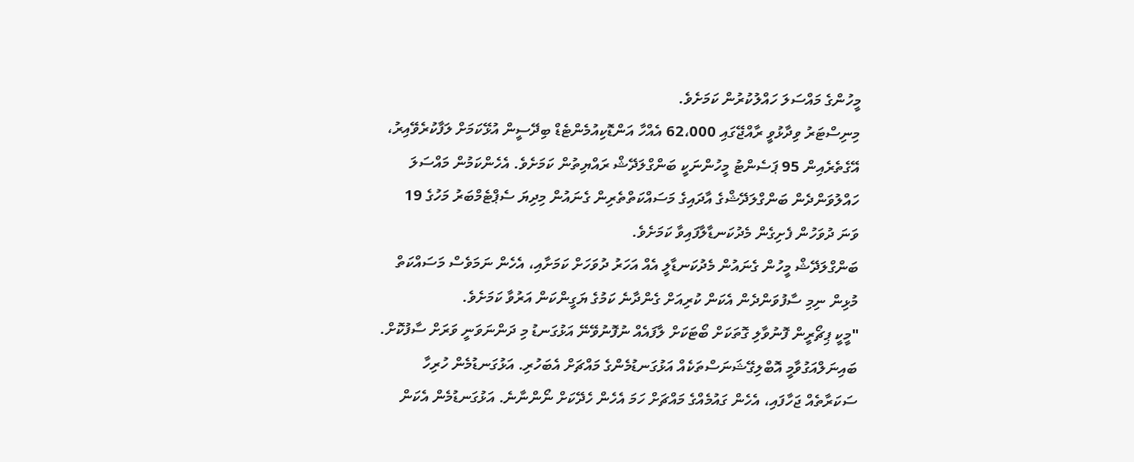މީހުންގެ މައްސަލަ ހައްލުކުރުން ކަމަށެވެ.
މިނިސްޓަރު ވިދާޅުވީ ރާއްޖޭގައި 62،000 އެއްހާ އަންޑޮކިއުމެންޓެޑް ބިދޭސީން އުޅޭކަމަށް ލަފާކުރެވޭއިރު، އޭގެތެރެއިން 95 ޕަސެންޓު މީހުންނަކީ ބަންގްލަދޭޝް ރައްޔިތުން ކަމަށެވެ. އެހެންކަމުން މައްސަލަ ހައްލުވަންދެން ބަންގްލަދޭޝްގެ އާދައިގެ މަސައްކަތްތެރިން ގެނައުން މިދިޔަ ސެޕްޓެމްބަރު މަހުގެ 19 ވަނަ ދުވަހުން ފެށިގެން މެދުކަނޑާލާފައިވާ ކަމަށެވެ.
ބަންގްލަދޭޝް މީހުން ގެނައުން މެދުކަނޑާލީ އެއް އަހަރު ދުވަހަށް ކަމަށާއި، އެހެން ނަމަވެސް މަސައްކަތް މުޅިން ނިމި ސާފުވަންދެން އެކަން ކުރިއަށް ގެންދާނެ ކަމުގެ ޔަގީންކަން އަރުވާ ކަމަށެވެ.
"މީކީ ޕިޗޯރީން ފޮނުވާލި ގޮތަކަށް ބޯޓަކަށް ލާފައެއް ނުފޮނުވޭނޭ އަޅުގަނޑު މި ދަންނަވަނީ ވަރަށް ސާފުކޮށް. ބައިނަލްއަގުވާމީ އޮބްލިގޭޝަނަސްތަކެއް އަޅުގަނޑުމެންގެ މައްޗަށް އެބަހުރި. އަޅުގަނޑުމެން ހުރިހާ ސަކަރާތެއް ޖަހާފައި، އެހެން ގައުމެއްގެ މައްޗަށް ހަމަ އެހެން ހެދޭކަށް ނޯންނާނެ. އަޅުގަނޑުމެން އެކަން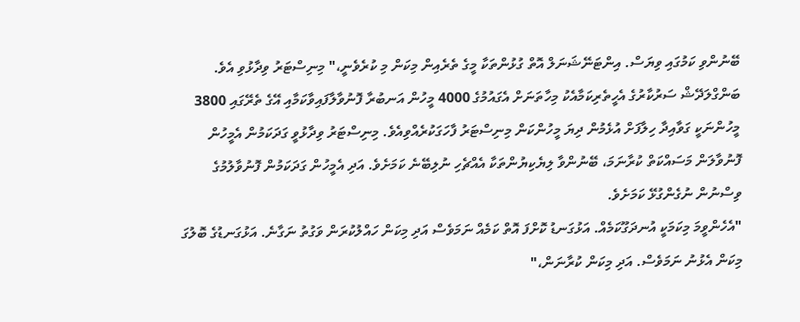ބޭނުންވި ކަމުގައި ވިޔަސް. އިންޓަނޭޝަނަލް އޮތް ގުޅުންތަކާ މީގެ ތެރެއިން މިކަން މި ކުރެވެނީ،" މިނިސްޓަރު ވިދާޅުވި އެވެ.
ބަންގްލަދޭޝް ސަރުކާރުގެ އެހީތެރިކަމާއެކު މިހާތަނަށް އެގައުމުގެ 4000 މީހުން އަނބުރާ ފޮނުވާލާފައިވާކަމާއި އޭގެ ތެރޭގައި 3800 މީހުންނަކީ ގަވާއިދާ ހިލާފަށް އުޅެމުން ދިޔަ މީހުންކަން މިނިސްޓަރު ފާހަގަކުރެއްވިއެވެ. މިނިސްޓަރު ވިދާޅުވީ ގަދަކަމުން އެމީހުން ފޮނުވާލަން މަސައްކަތް ކުރާނަމަ، ބޭނުންވާ ލިޔެކިޔުންތަކާ އެއްޗެހި ނުލިބޭނެ ކަމަށެވެ. އަދި އެމީހުން ގަދަކަމުން ފޮނުވާލުމުގެ ވިސްނުން ނުގެންގުޅޭ ކަމަށެވެ.
"އެހެންވީމަ މިކަމަކީ އުނދަގޫކަމެއް. އަޅުގަނޑު ކޮށްފަ އޮތް ކަމެއް ނަމަވެސް އަދި މިކަން ހައްލުކުރަން ވަގުތު ނަގާނެ. އަޅުގަނޑުގެ ބޮލުގަ މިކަން އެޅުނު ނަމަވެސް. އަދި މިކަން ކުރާނަން،"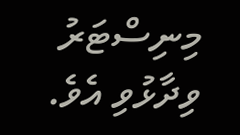މިނިސްޓަރު ވިދާޅުވި އެވެ.